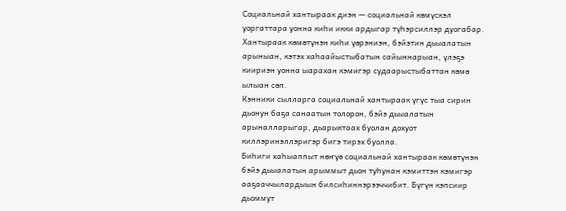Социальнай хантыраак диэн — социальнай көмүскэл уоргаттара уонна киһи икки ардыгар түһэрсиллэр дуогабар. Хантыраак көмөтүнэн киһи үөрэниэн, бэйэтин дьыалатын арыныан, кэтэх хаһаайыстыбатын сайыннарыан, үлэҕэ киириэн уонна ыарахан кэмигэр судаарыстыбаттан көмө ылыан сөп.
Кэнники сылларга социальнай хантыраак үгүс тыа сирин дьонун баҕа санаатын толорон, бэйэ дьыалатын арыналларыгар, дьарыктаах буолан дохуот киллэринэллэригэр бигэ тирэх буолла.
Биһиги хаһыаппыт нөҥүө социальнай хантыраак көмөтүнэн бэйэ дьыалатын арыммыт дьон туһунан кэмиттэн кэмигэр ааҕааччылардыын билсиһиннэрээччибит. Бүгүн кэпсиир дьоммут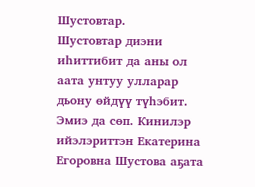Шустовтар.
Шустовтар диэни иһиттибит да аны ол аата унтуу улларар дьону өйдүү түһэбит. Эмиэ да сөп. Кинилэр ийэлэриттэн Екатерина Егоровна Шустова аҕата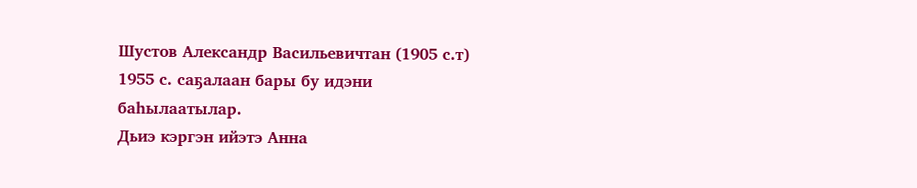Шустов Александр Васильевичтан (1905 с.т) 1955 с. саҕалаан бары бу идэни баһылаатылар.
Дьиэ кэргэн ийэтэ Анна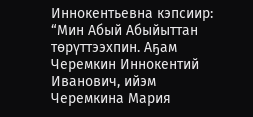Иннокентьевна кэпсиир: “Мин Абый Абыйыттан төрүттээхпин. Аҕам Черемкин Иннокентий Иванович, ийэм Черемкина Мария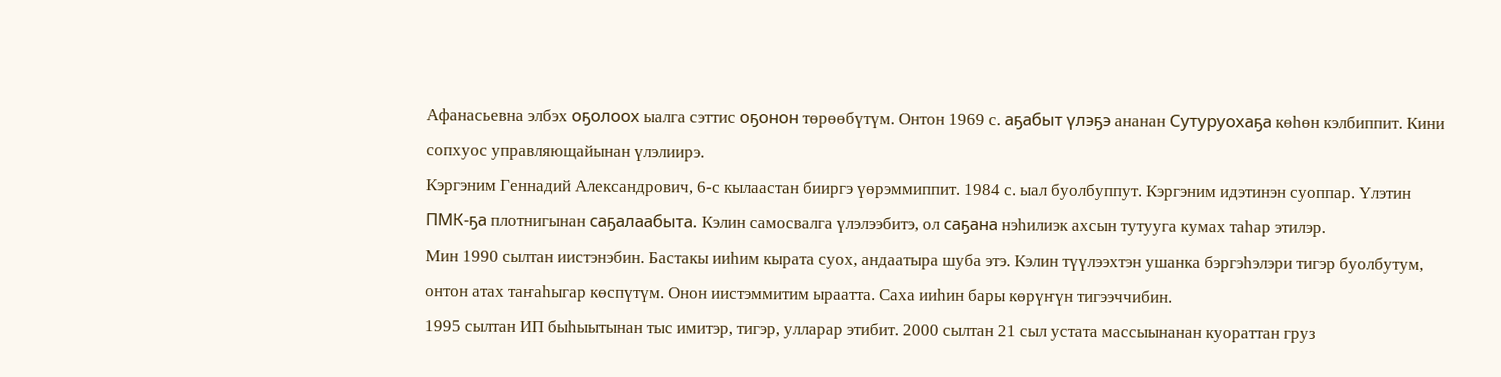Афанасьевна элбэх оҕолоох ыалга сэттис оҕонон төрөөбүтүм. Онтон 1969 с. аҕабыт үлэҕэ ананан Сутуруохаҕа көһөн кэлбиппит. Кини сопхуос управляющайынан үлэлиирэ.
Кэргэним Геннадий Александрович, 6-с кылаастан бииргэ үөрэммиппит. 1984 с. ыал буолбуппут. Кэргэним идэтинэн суоппар. Үлэтин ПМК-ҕа плотнигынан саҕалаабыта. Кэлин самосвалга үлэлээбитэ, ол саҕана нэһилиэк ахсын тутууга кумах таһар этилэр.
Мин 1990 сылтан иистэнэбин. Бастакы ииһим кырата суох, андаатыра шуба этэ. Кэлин түүлээхтэн ушанка бэргэһэлэри тигэр буолбутум, онтон атах таҥаһыгар көспүтүм. Онон иистэммитим ыраатта. Саха ииһин бары көрүҥүн тигээччибин.
1995 сылтан ИП быһыытынан тыс имитэр, тигэр, улларар этибит. 2000 сылтан 21 сыл устата массыынанан куораттан груз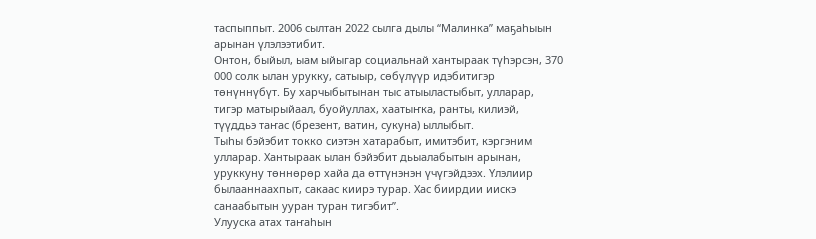таспыппыт. 2006 сылтан 2022 сылга дылы “Малинка” маҕаһыын арынан үлэлээтибит.
Онтон, быйыл, ыам ыйыгар социальнай хантыраак түһэрсэн, 370 000 солк ылан урукку, сатыыр, сөбүлүүр идэбитигэр төнүннүбүт. Бу харчыбытынан тыс атыыластыбыт, улларар, тигэр матырыйаал, буойуллах, хаатыҥка, ранты, килиэй, түүддьэ таҥас (брезент, ватин, сукуна) ыллыбыт.
Тыһы бэйэбит токко сиэтэн хатарабыт, имитэбит, кэргэним улларар. Хантыраак ылан бэйэбит дьыалабытын арынан, уруккуну төннөрөр хайа да өттүнэнэн үчүгэйдээх. Үлэлиир былааннаахпыт, сакаас киирэ турар. Хас биирдии иискэ санаабытын ууран туран тигэбит”.
Улууска атах таҥаһын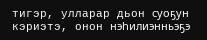тигэр, улларар дьон суоҕун кэриэтэ, онон нэһилиэнньэҕэ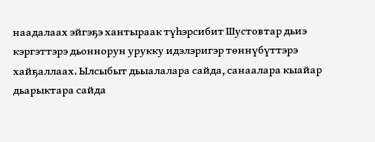наадалаах эйгэҕэ хантыраак түһэрсибит Шустовтар дьиэ кэргэттэрэ дьоннорун урукку идэлэригэр төннүбүттэрэ хайҕаллаах. Ылсыбыт дьыалалара сайда, санаалара кыайар дьарыктара сайда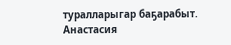туралларыгар баҕарабыт.
Анастасия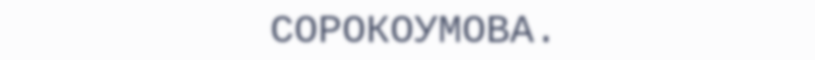СОРОКОУМОВА.